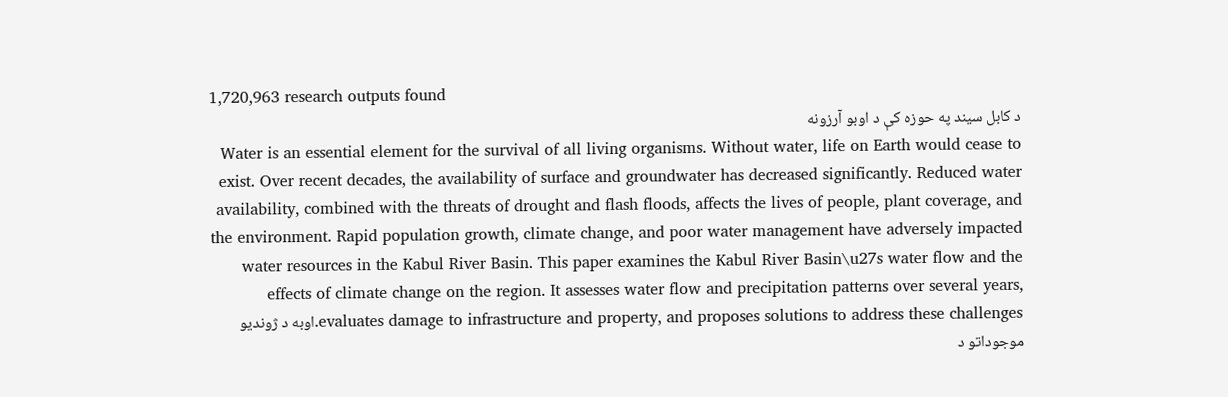1,720,963 research outputs found
د کابل سیند په حوزه کې د اوبو آرزونه
Water is an essential element for the survival of all living organisms. Without water, life on Earth would cease to exist. Over recent decades, the availability of surface and groundwater has decreased significantly. Reduced water availability, combined with the threats of drought and flash floods, affects the lives of people, plant coverage, and the environment. Rapid population growth, climate change, and poor water management have adversely impacted water resources in the Kabul River Basin. This paper examines the Kabul River Basin\u27s water flow and the effects of climate change on the region. It assesses water flow and precipitation patterns over several years, evaluates damage to infrastructure and property, and proposes solutions to address these challenges.اوبه د ژوندیو موجوداتو د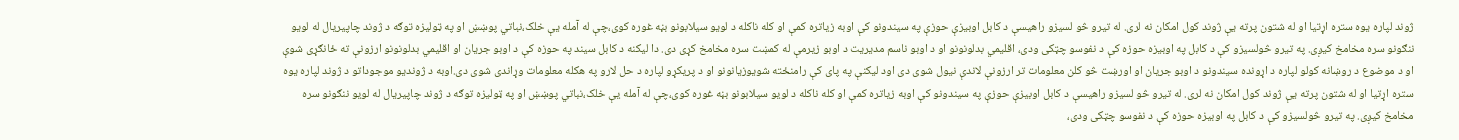ژوند لپاره یوه ستره اړتیا او له شتون پرته یې ژوند کول امکان نه لری. له تیرو څو لسیزو راهیسې د کابل اوبیزې حوزې په سیندونو کې اوبه زیاتره کمې او کله ناکله د لویو سیلابونو بڼه غوره کوی،چې له آمله يې خلک،نباتي پوښښ او په ټولیزه توګه د ژوند چاپیریال له لویو ننګونو سره مخامخ کیږی. په تیرو څولسیزو کې د کابل په اوبیزه حوزه کې د نفوسو چټکی ودی، اقلیمي بدلونونو او د اوبو ناسم مدیریت د اوبو زیرمې له کمښت سره مخامخ کړی دی. دا لیکنه د کابل سیند په حوزه کې د اوبو جریان او اقلیمي بدلونونو ارزونې ته ځانګړی شوې او د موضوع د روښانه کولو لپاره د اړونده سیندونو د اوبو جریان او اورښت څو کلن معلومات تر ارزونې لاندې نیول شوی دی اود لیکنې په پای کې رامنځته شویوزیانونو او د پریکړو لپاره د حل لارو په هکله معلومات وړاندی شوی دی.اوبه د ژوندیو موجوداتو د ژوند لپاره یوه ستره اړتیا او له شتون پرته یې ژوند کول امکان نه لری. له تیرو څو لسیزو راهیسې د کابل اوبیزې حوزې په سیندونو کې اوبه زیاتره کمې او کله ناکله د لویو سیلابونو بڼه غوره کوی،چې له آمله يې خلک،نباتي پوښښ او په ټولیزه توګه د ژوند چاپیریال له لویو ننګونو سره مخامخ کیږی. په تیرو څولسیزو کې د کابل په اوبیزه حوزه کې د نفوسو چټکی ودی،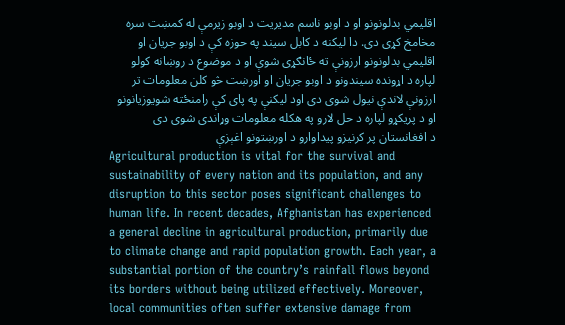اقلیمي بدلونونو او د اوبو ناسم مدیریت د اوبو زیرمې له کمښت سره مخامخ کړی دی. دا لیکنه د کابل سیند په حوزه کې د اوبو جریان او اقلیمي بدلونونو ارزونې ته ځانګړی شوې او د موضوع د روښانه کولو لپاره د اړونده سیندونو د اوبو جریان او اورښت څو کلن معلومات تر ارزونې لاندې نیول شوی دی اود لیکنې په پای کې رامنځته شویوزیانونو او د پریکړو لپاره د حل لارو په هکله معلومات وړاندی شوی دی
د افغانستان پر کرنیزو پیداوارو د اورښتونو اغېزې
Agricultural production is vital for the survival and sustainability of every nation and its population, and any disruption to this sector poses significant challenges to human life. In recent decades, Afghanistan has experienced a general decline in agricultural production, primarily due to climate change and rapid population growth. Each year, a substantial portion of the country’s rainfall flows beyond its borders without being utilized effectively. Moreover, local communities often suffer extensive damage from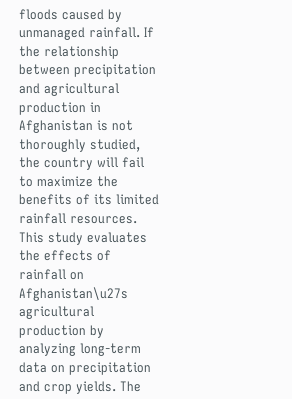floods caused by unmanaged rainfall. If the relationship between precipitation and agricultural production in Afghanistan is not thoroughly studied, the country will fail to maximize the benefits of its limited rainfall resources. This study evaluates the effects of rainfall on Afghanistan\u27s agricultural production by analyzing long-term data on precipitation and crop yields. The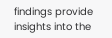findings provide insights into the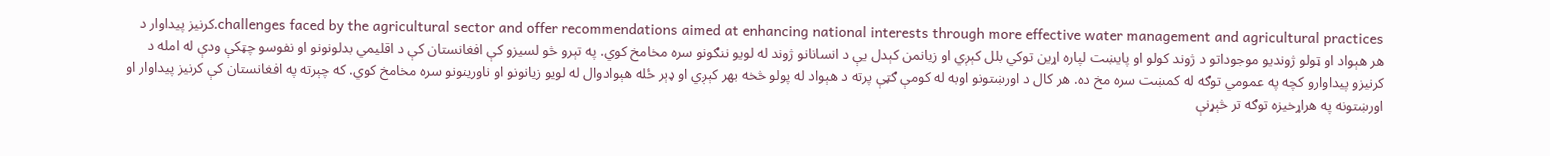challenges faced by the agricultural sector and offer recommendations aimed at enhancing national interests through more effective water management and agricultural practices.کرنیز پیداوار د هر هېواد او ټولو ژوندیو موجوداتو د ژوند کولو او پایښت لپاره اړین توکي بلل کېږي او زیانمن کېدل یې د انسانانو ژوند له لویو ننګونو سره مخامخ کوي. په تېرو څو لسیزو کې افغانستان کې د اقلیمي بدلونونو او نفوسو چټکې ودې له امله د کرنیزو پیداوارو کچه په عمومي توګه له کمښت سره مخ ده. هر کال د اورښتونو اوبه له کومې ګټې پرته د هېواد له پولو څخه بهر کېږي او ډېر ځله هېوادوال له لویو زیانونو او ناورینونو سره مخامخ کوي. که چېرته په افغانستان کې کرنیز پیداوار او اورښتونه په هراړخیزه توګه تر څېړنې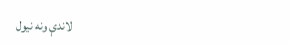لاندې ونه نیول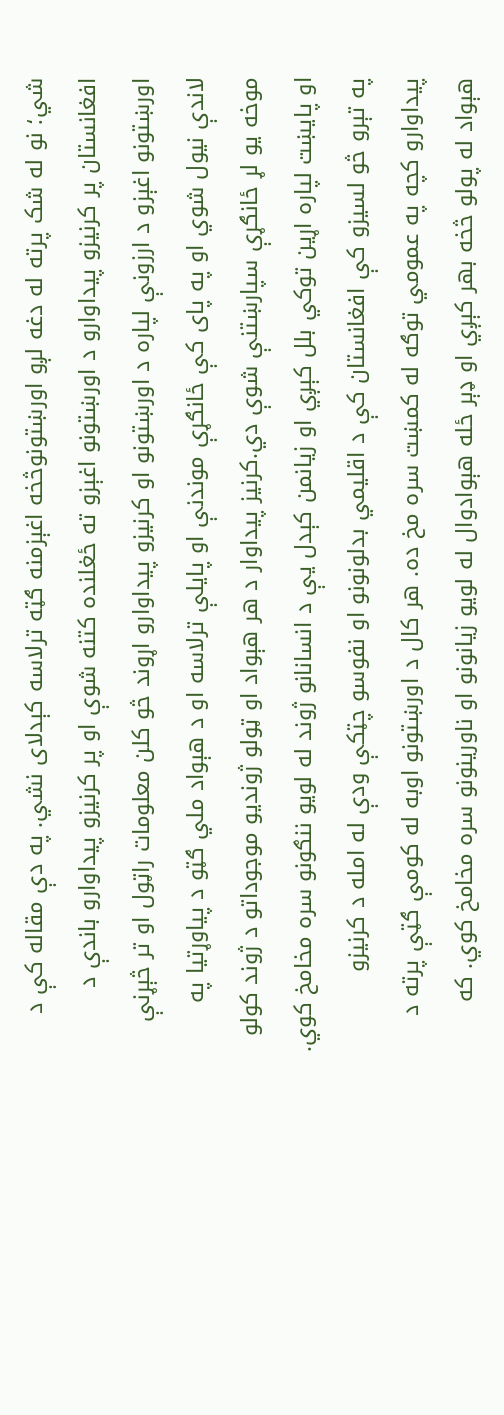شي؛ نو له شک پرته له دغه لږو اورښتونوڅخه اغېزمنه ګټه ترلاسه کېدلای نشي. په دې مقاله کې د افغانستان پر کرنیزو پیداوارو د اورښتونو اغېزو ته ځغلنده کتنه شوې او پر کرنیزو پيداوارو باندې د اورښتونو اغېزو د ارزونې لپاره د اورښتونو او کرنیزو پیداوارو اړوند څو کلن معلومات راټول او تر څېړنې لاندې نیول شوي او په پای کې ځانګړې موندنې او پایلې ترلاسه او د هېواد ملي ګټو د پیاوړتیا په موخه یو لړ ځانګړې سپارښتنې شوې دي.کرنیز پیداوار د هر هېواد او ټولو ژوندیو موجوداتو د ژوند کولو او پایښت لپاره اړین توکي بلل کېږي او زیانمن کېدل یې د انسانانو ژوند له لویو ننګونو سره مخامخ کوي. په تېرو څو لسیزو کې افغانستان کې د اقلیمي بدلونونو او نفوسو چټکې ودې له امله د کرنیزو پیداوارو کچه په عمومي توګه له کمښت سره مخ ده. هر کال د اورښتونو اوبه له کومې ګټې پرته د هېواد له پولو څخه بهر کېږي او ډېر ځله هېوادوال له لویو زیانونو او ناورینونو سره مخامخ کوي. که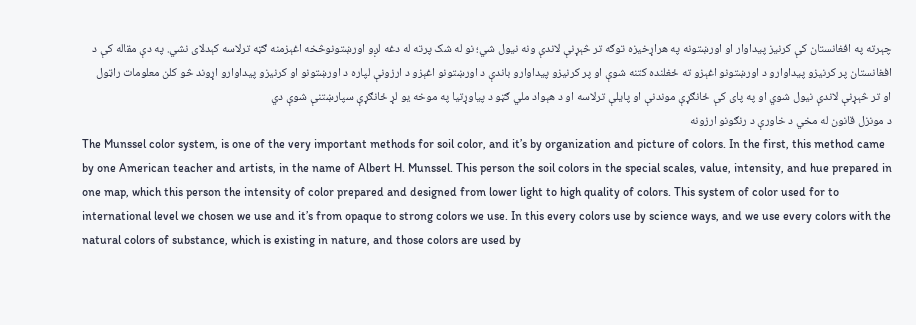چېرته په افغانستان کې کرنیز پیداوار او اورښتونه په هراړخیزه توګه تر څېړنې لاندې ونه نیول شي؛ نو له شک پرته له دغه لږو اورښتونوڅخه اغېزمنه ګټه ترلاسه کېدلای نشي. په دې مقاله کې د افغانستان پر کرنیزو پیداوارو د اورښتونو اغېزو ته ځغلنده کتنه شوې او پر کرنیزو پيداوارو باندې د اورښتونو اغېزو د ارزونې لپاره د اورښتونو او کرنیزو پیداوارو اړوند څو کلن معلومات راټول او تر څېړنې لاندې نیول شوي او په پای کې ځانګړې موندنې او پایلې ترلاسه او د هېواد ملي ګټو د پیاوړتیا په موخه یو لړ ځانګړې سپارښتنې شوې دي
د مونزل قانون له مخي د خاورې د رنګونو ارزونه
The Munssel color system, is one of the very important methods for soil color, and it’s by organization and picture of colors. In the first, this method came by one American teacher and artists, in the name of Albert H. Munssel. This person the soil colors in the special scales, value, intensity, and hue prepared in one map, which this person the intensity of color prepared and designed from lower light to high quality of colors. This system of color used for to international level we chosen we use and it’s from opaque to strong colors we use. In this every colors use by science ways, and we use every colors with the natural colors of substance, which is existing in nature, and those colors are used by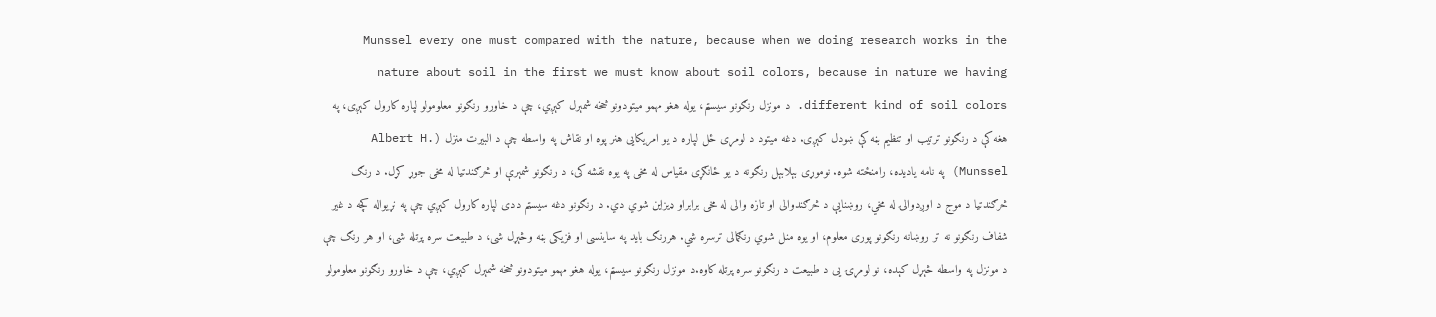Munssel every one must compared with the nature, because when we doing research works in the nature about soil in the first we must know about soil colors, because in nature we having different kind of soil colors. د مونزل رنګونو سیسټم، یوله هغو مهمو میتودونو څخه شمېرل کېږي، چې د خاورو رنګونو معلومولو لپاره کارول کېږی، په هغه کې د رنګونو ترتیب او تنظیم بڼه کې ښودل کېږی. دغه میتود د لومړی ځل لپاره د یو امریکایی هنر پوه او نقاش په واسطه چې د البیرت منزل (Albert H. Munssel) په نامه یادیده، رامنځته شوه. نوموړی بېلابېل رنګونه د یو ځانګړی مقیاس له مخی په یوه نقشه کی، د رنګونو شمېرې او څرګندتیا له مخی جوړ کړل. د رنګ څرګندتیا د موج د اوږدوالۍ له مخي، روښنایې د څرګندوالی او تازه والی له مخی برابراو ډيزاین شوي دي. د رنګونو دغه سیسټم ددی لپاره کارول کېږي چې په نړیواله کچه د غیر شفاف رنګونو نه تر روښانه رنګونو پوری معلوم، او یوه منل شوي رنګمالی ترسره شي. هررنګ باید په ساینسی او فزیکی بڼه وڅېړل شی، د طبیعت سره پرتله شی، او هر رنګ چې د مونزل په واسطه څېړل کېده، نو لومړۍ یی د طبیعت د رنګونو سره پرتله کاوه.د مونزل رنګونو سیسټم، یوله هغو مهمو میتودونو څخه شمېرل کېږي، چې د خاورو رنګونو معلومولو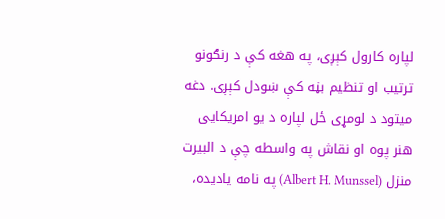لپاره کارول کېږی، په هغه کې د رنګونو ترتیب او تنظیم بڼه کې ښودل کېږی. دغه میتود د لومړی ځل لپاره د یو امریکایی هنر پوه او نقاش په واسطه چې د البیرت منزل (Albert H. Munssel) په نامه یادیده،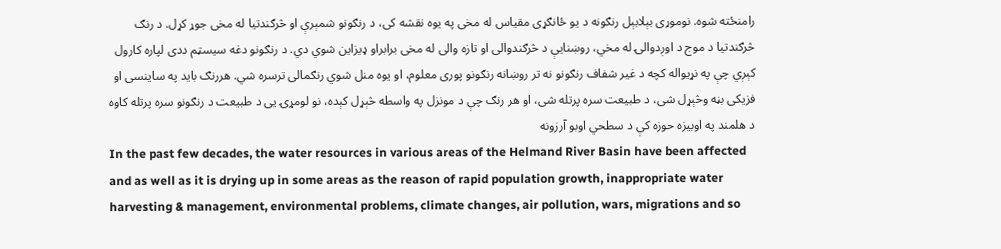رامنځته شوه. نوموړی بېلابېل رنګونه د یو ځانګړی مقیاس له مخی په یوه نقشه کی، د رنګونو شمېرې او څرګندتیا له مخی جوړ کړل. د رنګ څرګندتیا د موج د اوږدوالۍ له مخي، روښنایې د څرګندوالی او تازه والی له مخی برابراو ډيزاین شوي دي. د رنګونو دغه سیسټم ددی لپاره کارول کېږي چې په نړیواله کچه د غیر شفاف رنګونو نه تر روښانه رنګونو پوری معلوم، او یوه منل شوي رنګمالی ترسره شي. هررنګ باید په ساینسی او فزیکی بڼه وڅېړل شی، د طبیعت سره پرتله شی، او هر رنګ چې د مونزل په واسطه څېړل کېده، نو لومړۍ یی د طبیعت د رنګونو سره پرتله کاوه
د هلمند په اوبیزه حوزه کې د سطحي اوبو آرزونه
In the past few decades, the water resources in various areas of the Helmand River Basin have been affected and as well as it is drying up in some areas as the reason of rapid population growth, inappropriate water harvesting & management, environmental problems, climate changes, air pollution, wars, migrations and so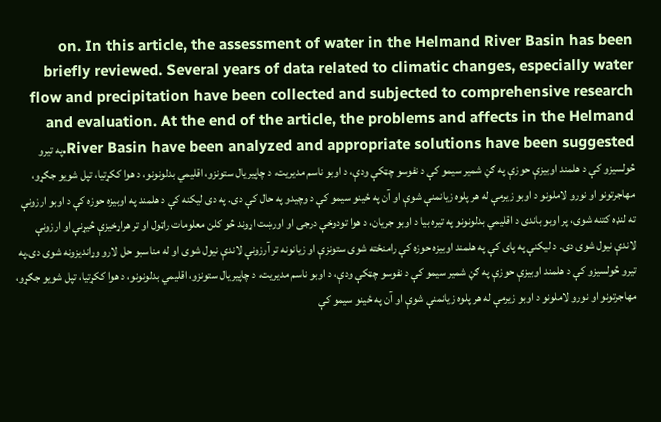on. In this article, the assessment of water in the Helmand River Basin has been briefly reviewed. Several years of data related to climatic changes, especially water flow and precipitation have been collected and subjected to comprehensive research and evaluation. At the end of the article, the problems and affects in the Helmand River Basin have been analyzed and appropriate solutions have been suggested.په تیرو څولسیزو کې د هلمند اوبیزې حوزې په ګڼ شمیر سیمو کې د نفوسو چټکې ودې، د اوبو ناسم مدیریت، د چاپیریال ستونزو، اقلیمي بدلونونو، د هوا ککړتیا، تپل شویو جګړو، مهاجرتونو او نورو لاملونو د اوبو زیرمې له هر پلوه زیانمنې شوې او آن په ځینو سیمو کې د وچیدو په حال کې دی. په دی لیکنه کې د هلمند په اوبیزه حوزه کې د اوبو ارزونې ته لنډه کتنه شوی، پر اوبو باندی د اقلیمي بدلونونو په تیره بیا د اوبو جریان، د هوا تودوخې درجی او اورښت اړوند څو کلن معلومات راټول او تر هراړخیزې څیړنې او ارزونې لاندې نیول شوی دی. د لیکنې په پای کې په هلمند اوبیزه حوزه کې رامنځته شوی ستونزې او زیانونه تر آرزونې لاندې نیول شوی او له مناسبو حل لارو وړاندیزونه شوی دی.په تیرو څولسیزو کې د هلمند اوبیزې حوزې په ګڼ شمیر سیمو کې د نفوسو چټکې ودې، د اوبو ناسم مدیریت، د چاپیریال ستونزو، اقلیمي بدلونونو، د هوا ککړتیا، تپل شویو جګړو، مهاجرتونو او نورو لاملونو د اوبو زیرمې له هر پلوه زیانمنې شوې او آن په ځینو سیمو کې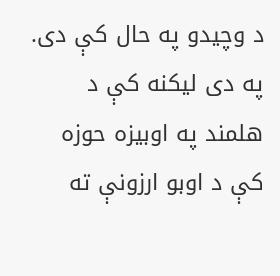د وچیدو په حال کې دی. په دی لیکنه کې د هلمند په اوبیزه حوزه کې د اوبو ارزونې ته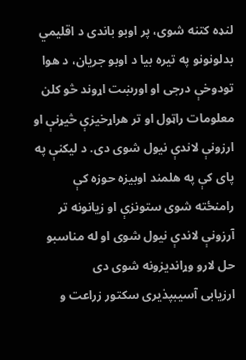لنډه کتنه شوی، پر اوبو باندی د اقلیمي بدلونونو په تیره بیا د اوبو جریان، د هوا تودوخې درجی او اورښت اړوند څو کلن معلومات راټول او تر هراړخیزې څیړنې او ارزونې لاندې نیول شوی دی. د لیکنې په پای کې په هلمند اوبیزه حوزه کې رامنځته شوی ستونزې او زیانونه تر آرزونې لاندې نیول شوی او له مناسبو حل لارو وړاندیزونه شوی دی
ارزیابی آسیبپذیری سکتور زراعت و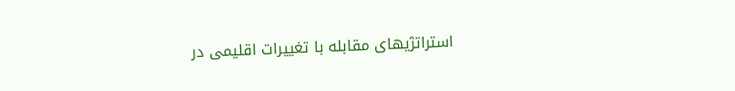استراتژیهای مقابله با تغییرات اقلیمی در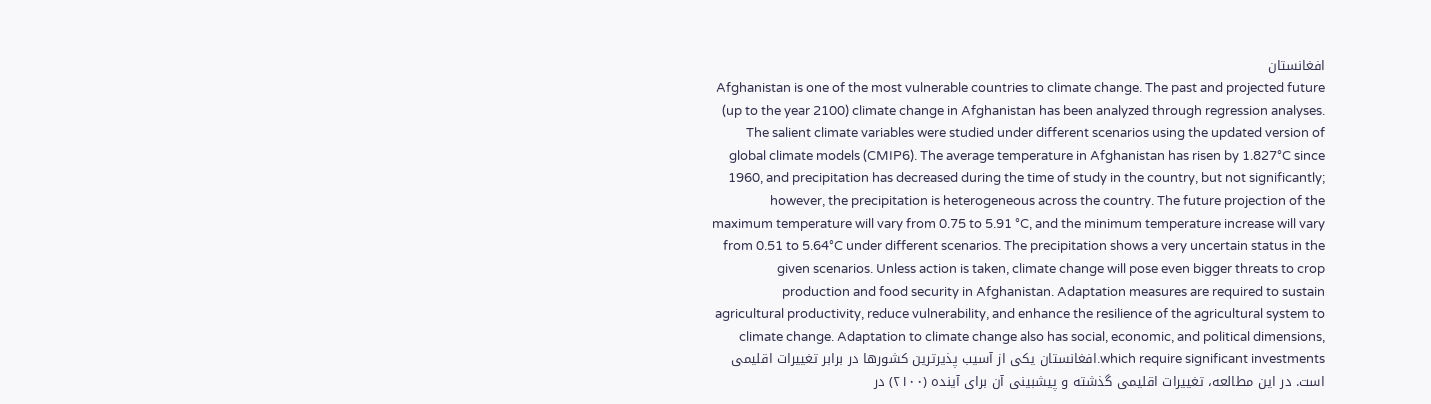افغانستان
Afghanistan is one of the most vulnerable countries to climate change. The past and projected future (up to the year 2100) climate change in Afghanistan has been analyzed through regression analyses. The salient climate variables were studied under different scenarios using the updated version of global climate models (CMIP6). The average temperature in Afghanistan has risen by 1.827°C since 1960, and precipitation has decreased during the time of study in the country, but not significantly; however, the precipitation is heterogeneous across the country. The future projection of the maximum temperature will vary from 0.75 to 5.91 °C, and the minimum temperature increase will vary from 0.51 to 5.64°C under different scenarios. The precipitation shows a very uncertain status in the given scenarios. Unless action is taken, climate change will pose even bigger threats to crop production and food security in Afghanistan. Adaptation measures are required to sustain agricultural productivity, reduce vulnerability, and enhance the resilience of the agricultural system to climate change. Adaptation to climate change also has social, economic, and political dimensions, which require significant investments.افغانستان یکی از آسیب پذیرترین کشورها در برابر تغییرات اقلیمی است. در این مطالعه، تغییرات اقلیمی گذشته و پیشبینی آن برای آینده (۲۱۰۰) در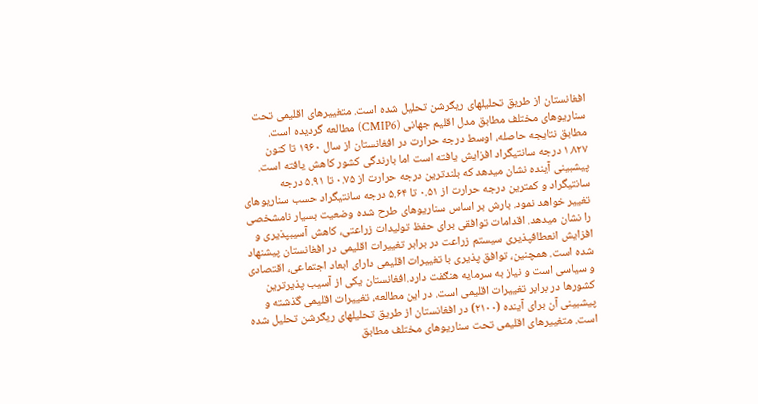افغانستان از طریق تحلیلهای ریګرشن تحلیل شده است. متغییرهای اقلیمی تحت سناریوهای مختلف مطابق مدل اقلیم جهانی (CMIP6) مطالعه گردیده است. مطابق نتایجه حاصله، اوسط درجه حرارت در افغانستان از سال ۱۹۶۰ تا کنون ۱.۸۲۷ درجه سانتیگراد افزایش یافته است اما بارندگی کشور کاهش یافته است. پیشبینی آینده نشان میدهد که بلندترین درجه حرارت از ۰.۷۵ تا ۵.۹۱ درجه سانتیگراد و کمترین درجه حرارت از ۰.۵۱ تا ۵.۶۴ درجه سانتیگراد حسب سناریوهای تغییر خواهد نمود. بارش بر اساس سناریوهای طرح شده وضعیت بسیار نامشخصی را نشان میدهد. اقدامات توافقی برای حفظ تولیدات زراعتی، کاهش آسیبپذیری و افزایش انعطافپذیری سیستم زراعت در برابر تغییرات اقلیمی در افغانستان پیشنهاد شده است. همچنین، توافق پذیری با تغییرات اقلیمی دارای ابعاد اجتماعی، اقتصادی و سیاسی است و نیاز به سرمایه هنګفت دارد.افغانستان یکی از آسیب پذیرترین کشورها در برابر تغییرات اقلیمی است. در این مطالعه، تغییرات اقلیمی گذشته و پیشبینی آن برای آینده (۲۱۰۰) در افغانستان از طریق تحلیلهای ریګرشن تحلیل شده است. متغییرهای اقلیمی تحت سناریوهای مختلف مطابق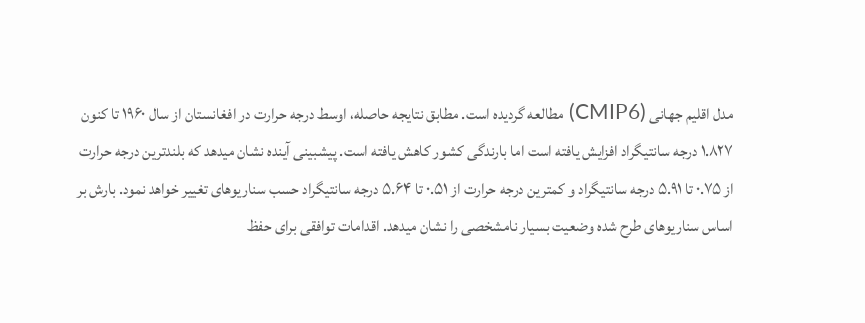مدل اقلیم جهانی (CMIP6) مطالعه گردیده است. مطابق نتایجه حاصله، اوسط درجه حرارت در افغانستان از سال ۱۹۶۰ تا کنون ۱.۸۲۷ درجه سانتیگراد افزایش یافته است اما بارندگی کشور کاهش یافته است. پیشبینی آینده نشان میدهد که بلندترین درجه حرارت از ۰.۷۵ تا ۵.۹۱ درجه سانتیگراد و کمترین درجه حرارت از ۰.۵۱ تا ۵.۶۴ درجه سانتیگراد حسب سناریوهای تغییر خواهد نمود. بارش بر اساس سناریوهای طرح شده وضعیت بسیار نامشخصی را نشان میدهد. اقدامات توافقی برای حفظ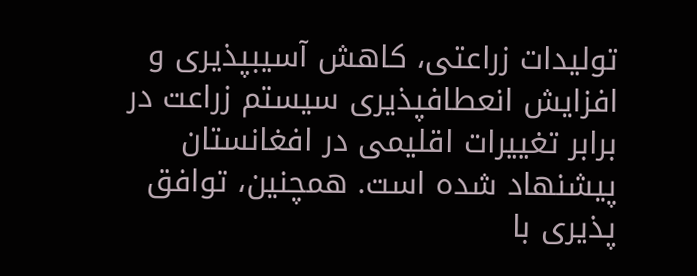تولیدات زراعتی، کاهش آسیبپذیری و افزایش انعطافپذیری سیستم زراعت در برابر تغییرات اقلیمی در افغانستان پیشنهاد شده است. همچنین، توافق پذیری با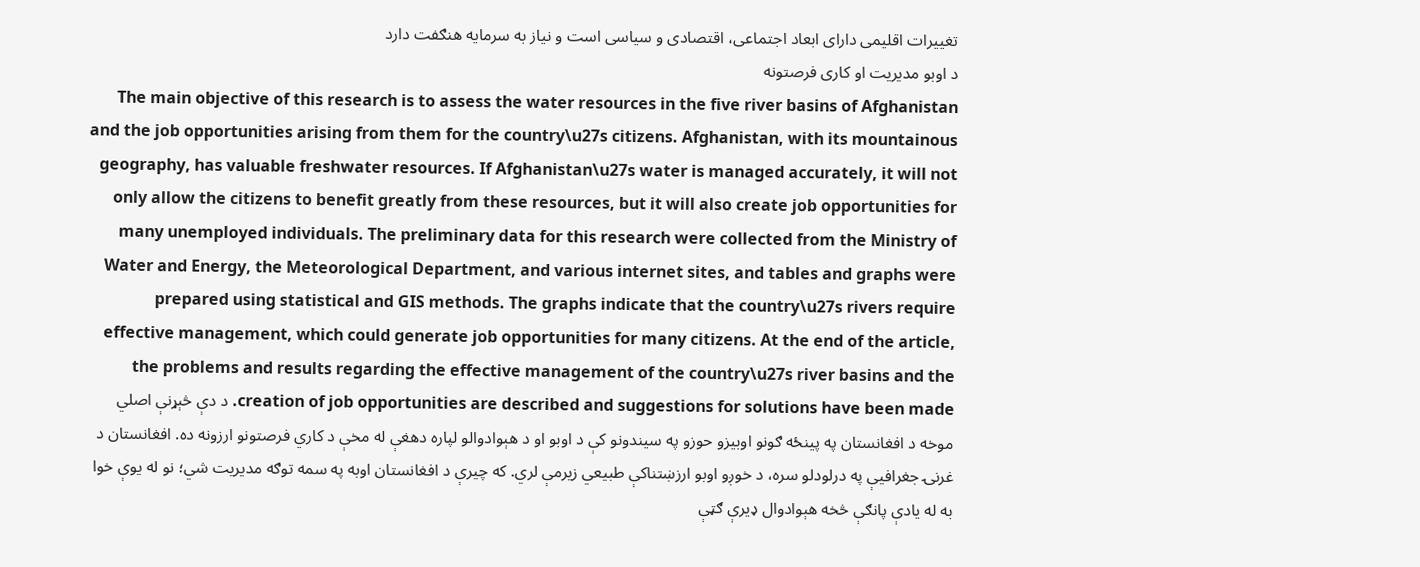تغییرات اقلیمی دارای ابعاد اجتماعی، اقتصادی و سیاسی است و نیاز به سرمایه هنګفت دارد
د اوبو مدیریت او کاری فرصتونه
The main objective of this research is to assess the water resources in the five river basins of Afghanistan and the job opportunities arising from them for the country\u27s citizens. Afghanistan, with its mountainous geography, has valuable freshwater resources. If Afghanistan\u27s water is managed accurately, it will not only allow the citizens to benefit greatly from these resources, but it will also create job opportunities for many unemployed individuals. The preliminary data for this research were collected from the Ministry of Water and Energy, the Meteorological Department, and various internet sites, and tables and graphs were prepared using statistical and GIS methods. The graphs indicate that the country\u27s rivers require effective management, which could generate job opportunities for many citizens. At the end of the article, the problems and results regarding the effective management of the country\u27s river basins and the creation of job opportunities are described and suggestions for solutions have been made. د دې څېړنې اصلي موخه د افغانستان په پينځه ګونو اوبیزو حوزو په سیندونو کې د اوبو او د هېوادوالو لپاره دهغې له مخې د کاري فرصتونو ارزونه ده. افغانستان د غرنۍ جغرافیې په درلودلو سره، د خوږو اوبو ارزښتناکې طبیعي زیرمې لري. که چیرې د افغانستان اوبه په سمه توګه مدیریت شي؛ نو له یوې خوا به له یادې پانګې څخه هېوادوال ډیرې ګټې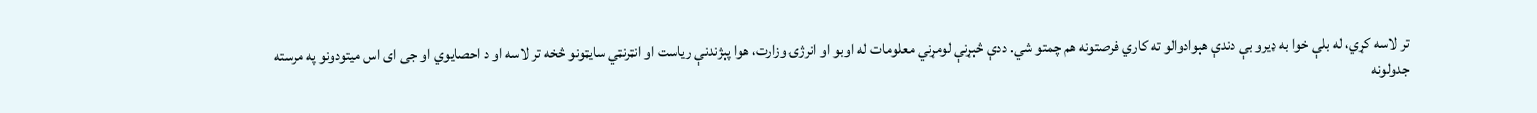تر لاسه کړي، له بلې خوا به ډیرو بې دندې هېوادوالو ته کاري فرصتونه هم چمتو شي. ددې څېړنې لومړني معلومات له اوبو او انرژۍ وزارت، هوا پېژندنې ریاست او انټرنټي سایټونو څخه تر لاسه او د احصایوي او جی ای اس میتودونو په مرسته جدولونه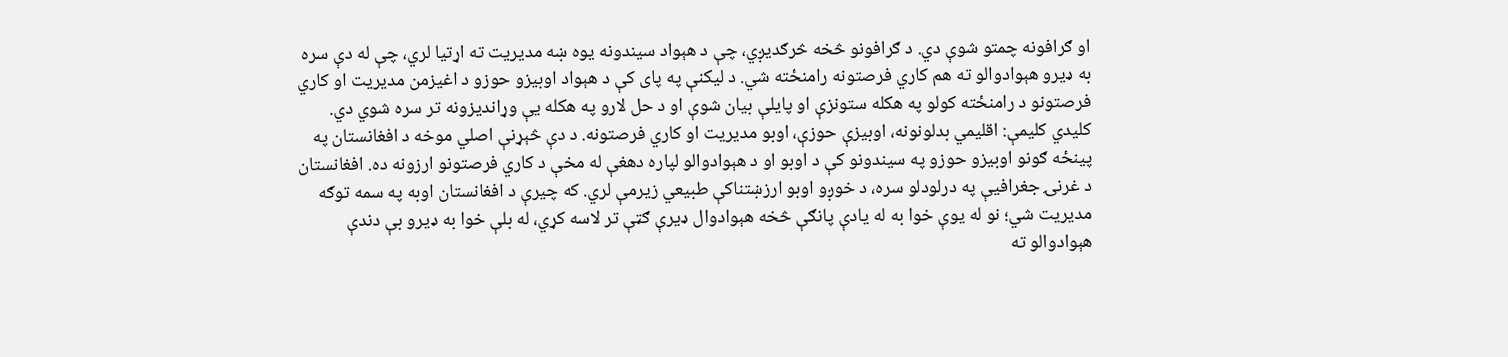او ګرافونه چمتو شوې دي. د ګرافونو څخه څرګدیږي، چې د هېواد سیندونه یوه ښه مدیریت ته اړتیا لري، چې له دې سره به ډیرو هېوادوالو ته هم کاري فرصتونه رامنځته شي. د لیکنې په پای کې د هېواد اوبیزو حوزو د اغیزمن مدیریت او کاري فرصتونو د رامنځته کولو په هکله ستونزې او پایلې بیان شوې او د حل لارو په هکله يې وړاندیزونه تر سره شوي دي.
کلیدي کلیمې: اقلیمي بدلونونه، اوبیزې حوزې، اوبو مدیریت او کاري فرصتونه. د دې څېړنې اصلي موخه د افغانستان په پينځه ګونو اوبیزو حوزو په سیندونو کې د اوبو او د هېوادوالو لپاره دهغې له مخې د کاري فرصتونو ارزونه ده. افغانستان د غرنۍ جغرافیې په درلودلو سره، د خوږو اوبو ارزښتناکې طبیعي زیرمې لري. که چیرې د افغانستان اوبه په سمه توګه مدیریت شي؛ نو له یوې خوا به له یادې پانګې څخه هېوادوال ډیرې ګټې تر لاسه کړي، له بلې خوا به ډیرو بې دندې هېوادوالو ته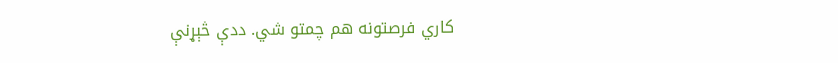کاري فرصتونه هم چمتو شي. ددې څېړنې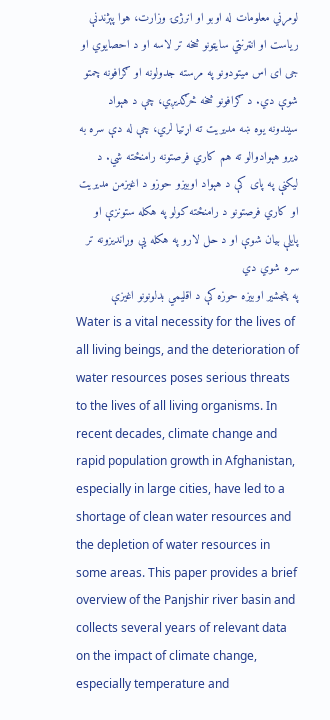لومړني معلومات له اوبو او انرژۍ وزارت، هوا پېژندنې ریاست او انټرنټي سایټونو څخه تر لاسه او د احصایوي او جی ای اس میتودونو په مرسته جدولونه او ګرافونه چمتو شوې دي. د ګرافونو څخه څرګدیږي، چې د هېواد سیندونه یوه ښه مدیریت ته اړتیا لري، چې له دې سره به ډیرو هېوادوالو ته هم کاري فرصتونه رامنځته شي. د لیکنې په پای کې د هېواد اوبیزو حوزو د اغیزمن مدیریت او کاري فرصتونو د رامنځته کولو په هکله ستونزې او پایلې بیان شوې او د حل لارو په هکله يې وړاندیزونه تر سره شوي دي
په پنجشیر اوبیزه حوزه کې د اقلیمي بدلونونو اغیزې
Water is a vital necessity for the lives of all living beings, and the deterioration of water resources poses serious threats to the lives of all living organisms. In recent decades, climate change and rapid population growth in Afghanistan, especially in large cities, have led to a shortage of clean water resources and the depletion of water resources in some areas. This paper provides a brief overview of the Panjshir river basin and collects several years of relevant data on the impact of climate change, especially temperature and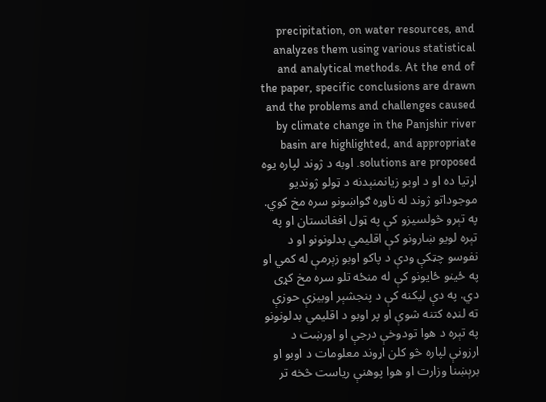precipitation, on water resources, and analyzes them using various statistical and analytical methods. At the end of the paper, specific conclusions are drawn and the problems and challenges caused by climate change in the Panjshir river basin are highlighted, and appropriate solutions are proposed. اوبه د ژوند لپاره یوه اړتیا ده او د اوبو زیانمنېدنه د ټولو ژوندیو موجوداتو ژوند له ناوړه ګواښونو سره مخ کوي. په تېرو څولسیزو کې په ټول افغانستان او په تېره لویو ښارونو کې اقلیمي بدلونونو او د نفوسو چټکې ودې د پاکو اوبو زېرمې له کمي او په ځینو ځایونو کې له منځه تلو سره مخ کړی دي. په دې لیکنه کې د پنجشېر اوبیزې حوزې ته لنډه کتنه شوې او پر اوبو د اقلیمي بدلونونو په تېره د هوا تودوخې درجې او اورښت د ارزونې لپاره څو کلن اړوند معلومات د اوبو او برېښنا وزارت او هوا پوهنې ریاست څخه تر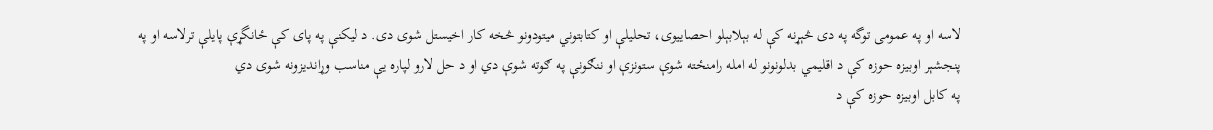لاسه او په عمومی توگه په دی څېړنه کې له بېلابېلو احصاییوی، تحلیلې او کتابتوني میتودونو څخه کار اخیستل شوی دی. د لیکنې په پای کې ځانگړې پایلې ترلاسه او په پنجشېر اوبیزه حوزه کې د اقلیمي بدلونونو له امله رامنځته شوې ستونزې او ننګونې په ګوته شوې دي او د حل لارو لپاره یې مناسب وړاندیزونه شوی دي
په کابل اوبیزه حوزه کې د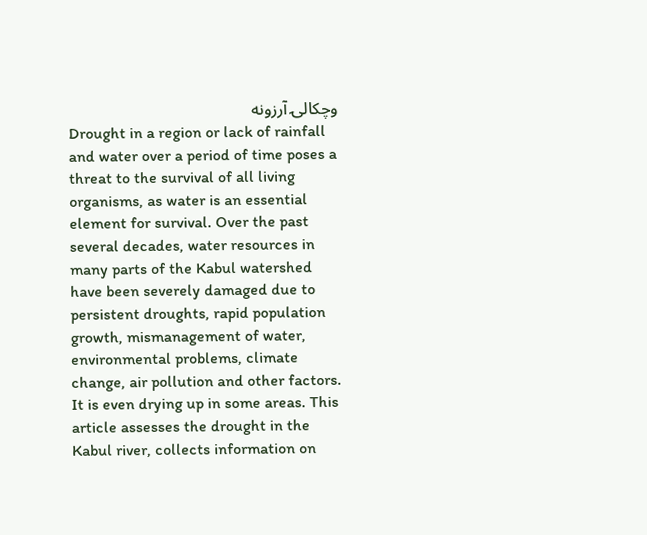وچکالۍ آرزونه
Drought in a region or lack of rainfall and water over a period of time poses a threat to the survival of all living organisms, as water is an essential element for survival. Over the past several decades, water resources in many parts of the Kabul watershed have been severely damaged due to persistent droughts, rapid population growth, mismanagement of water, environmental problems, climate change, air pollution and other factors. It is even drying up in some areas. This article assesses the drought in the Kabul river, collects information on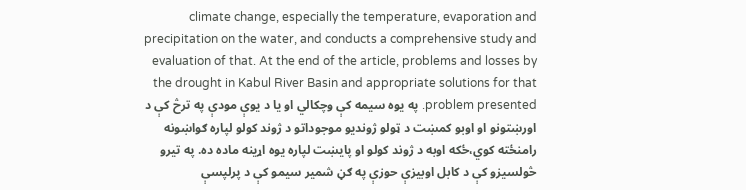climate change, especially the temperature, evaporation and precipitation on the water, and conducts a comprehensive study and evaluation of that. At the end of the article, problems and losses by the drought in Kabul River Basin and appropriate solutions for that problem presented. په یوه سیمه کې وچکالي او یا د یوې مودې په ترڅ کې د اورښتونو او اوبو کمښت د ټولو ژوندیو موجوداتو د ژوند کولو لپاره ګواښونه رامنځته کوي،ځکه اوبه د ژوند کولو او پایښت لپاره یوه اړینه ماده ده. په تیرو څولسیزو کې د کابل اوبیزې حوزې په ګڼ شمیر سیمو کې د پرلپسې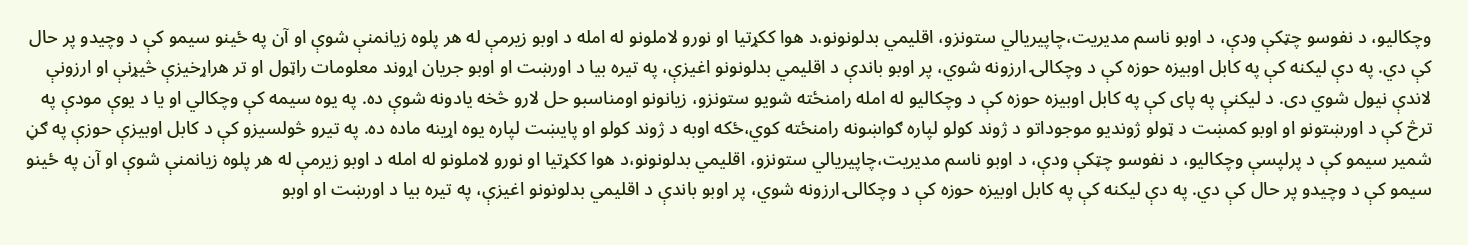وچکالیو، د نفوسو چټکې ودې، د اوبو ناسم مدیریت،چاپیریالي ستونزو، اقلیمي بدلونونو،د هوا ککړتیا او نورو لاملونو له امله د اوبو زیرمې له هر پلوه زیانمنې شوې او آن په ځینو سیمو کې د وچیدو پر حال کې دي. په دې لیکنه کې په کابل اوبیزه حوزه کې د وچکالۍ ارزونه شوي، پر اوبو باندې د اقلیمي بدلونونو اغیزې، په تیره بیا د اورښت او اوبو جریان اړوند معلومات راټول او تر هراړخیزې څیړنې او ارزونې لاندې نیول شوي دی. د لیکنې په پای کې په کابل اوبیزه حوزه کې د وچکالیو له امله رامنځته شویو ستونزو، زیانونو اومناسبو حل لارو څخه یادونه شوې ده. په یوه سیمه کې وچکالي او یا د یوې مودې په ترڅ کې د اورښتونو او اوبو کمښت د ټولو ژوندیو موجوداتو د ژوند کولو لپاره ګواښونه رامنځته کوي،ځکه اوبه د ژوند کولو او پایښت لپاره یوه اړینه ماده ده. په تیرو څولسیزو کې د کابل اوبیزې حوزې په ګڼ شمیر سیمو کې د پرلپسې وچکالیو، د نفوسو چټکې ودې، د اوبو ناسم مدیریت،چاپیریالي ستونزو، اقلیمي بدلونونو،د هوا ککړتیا او نورو لاملونو له امله د اوبو زیرمې له هر پلوه زیانمنې شوې او آن په ځینو سیمو کې د وچیدو پر حال کې دي. په دې لیکنه کې په کابل اوبیزه حوزه کې د وچکالۍ ارزونه شوي، پر اوبو باندې د اقلیمي بدلونونو اغیزې، په تیره بیا د اورښت او اوبو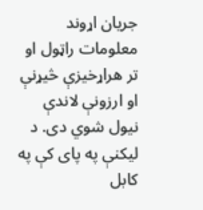جریان اړوند معلومات راټول او تر هراړخیزې څیړنې او ارزونې لاندې نیول شوي دی. د لیکنې په پای کې په کابل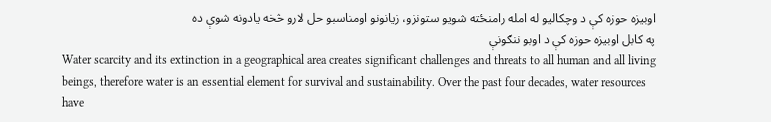اوبیزه حوزه کې د وچکالیو له امله رامنځته شویو ستونزو، زیانونو اومناسبو حل لارو څخه یادونه شوې ده
په کابل اوبیزه حوزه کې د اوبو ننګونې
Water scarcity and its extinction in a geographical area creates significant challenges and threats to all human and all living beings, therefore water is an essential element for survival and sustainability. Over the past four decades, water resources have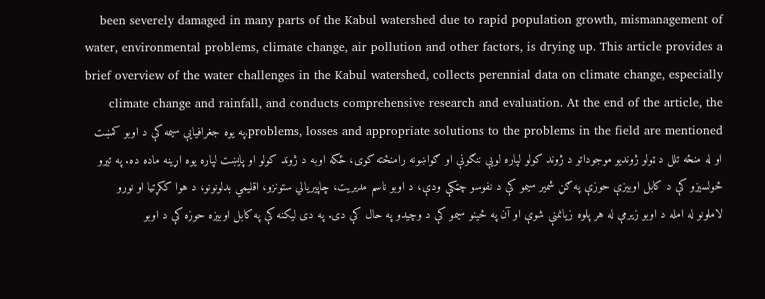been severely damaged in many parts of the Kabul watershed due to rapid population growth, mismanagement of water, environmental problems, climate change, air pollution and other factors, is drying up. This article provides a brief overview of the water challenges in the Kabul watershed, collects perennial data on climate change, especially climate change and rainfall, and conducts comprehensive research and evaluation. At the end of the article, the problems, losses and appropriate solutions to the problems in the field are mentioned.په یوه جغرافیایې سیمه کې د اوبو کمښت او له منځه تلل د ټولو ژوندیو موجوداتو د ژوند کولو لپاره لویې ننګونې او ګواښونه رامنځته کوی، ځکه اوبه د ژوند کولو او پایښت لپاره یوه اړینه ماده ده. په تیرو څولسیزو کې د کابل اوبیزې حوزې په ګڼ شمیر سیمو کې د نفوسو چټکې ودې، د اوبو ناسم مدیریت، چاپیریالي ستونزو، اقلیمي بدلونونو، د هوا ککړتیا او نورو لاملونو له امله د اوبو زیرمې له هر پلوه زیانمنې شوې او آن په ځینو سیمو کې د وچیدو په حال کې دی. په دی لیکنه کې په کابل اوبیزه حوزه کې د اوبو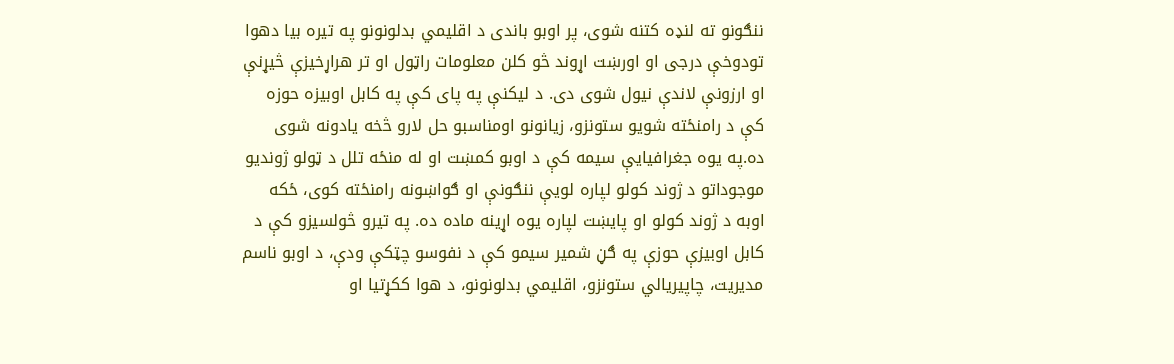ننګونو ته لنډه کتنه شوی، پر اوبو باندی د اقلیمي بدلونونو په تیره بیا دهوا تودوخې درجی او اورښت اړوند څو کلن معلومات راټول او تر هراړخیزې څیړنې او ارزونې لاندې نیول شوی دی. د لیکنې په پای کې په کابل اوبیزه حوزه کې د رامنځته شویو ستونزو، زیانونو اومناسبو حل لارو څخه یادونه شوی ده.په یوه جغرافیایې سیمه کې د اوبو کمښت او له منځه تلل د ټولو ژوندیو موجوداتو د ژوند کولو لپاره لویې ننګونې او ګواښونه رامنځته کوی، ځکه اوبه د ژوند کولو او پایښت لپاره یوه اړینه ماده ده. په تیرو څولسیزو کې د کابل اوبیزې حوزې په ګڼ شمیر سیمو کې د نفوسو چټکې ودې، د اوبو ناسم مدیریت، چاپیریالي ستونزو، اقلیمي بدلونونو، د هوا ککړتیا او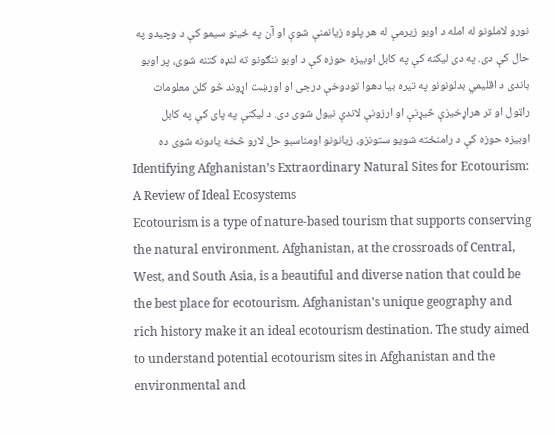نورو لاملونو له امله د اوبو زیرمې له هر پلوه زیانمنې شوې او آن په ځینو سیمو کې د وچیدو په حال کې دی. په دی لیکنه کې په کابل اوبیزه حوزه کې د اوبو ننګونو ته لنډه کتنه شوی، پر اوبو باندی د اقلیمي بدلونونو په تیره بیا دهوا تودوخې درجی او اورښت اړوند څو کلن معلومات راټول او تر هراړخیزې څیړنې او ارزونې لاندې نیول شوی دی. د لیکنې په پای کې په کابل اوبیزه حوزه کې د رامنځته شویو ستونزو، زیانونو اومناسبو حل لارو څخه یادونه شوی ده
Identifying Afghanistan’s Extraordinary Natural Sites for Ecotourism: A Review of Ideal Ecosystems
Ecotourism is a type of nature-based tourism that supports conserving the natural environment. Afghanistan, at the crossroads of Central, West, and South Asia, is a beautiful and diverse nation that could be the best place for ecotourism. Afghanistan's unique geography and rich history make it an ideal ecotourism destination. The study aimed to understand potential ecotourism sites in Afghanistan and the environmental and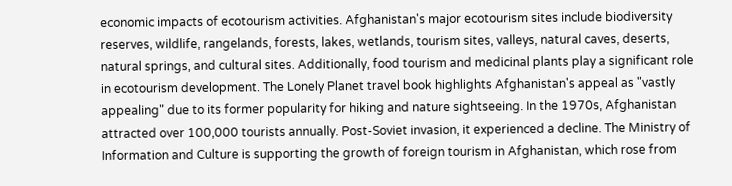economic impacts of ecotourism activities. Afghanistan's major ecotourism sites include biodiversity reserves, wildlife, rangelands, forests, lakes, wetlands, tourism sites, valleys, natural caves, deserts, natural springs, and cultural sites. Additionally, food tourism and medicinal plants play a significant role in ecotourism development. The Lonely Planet travel book highlights Afghanistan's appeal as "vastly appealing" due to its former popularity for hiking and nature sightseeing. In the 1970s, Afghanistan attracted over 100,000 tourists annually. Post-Soviet invasion, it experienced a decline. The Ministry of Information and Culture is supporting the growth of foreign tourism in Afghanistan, which rose from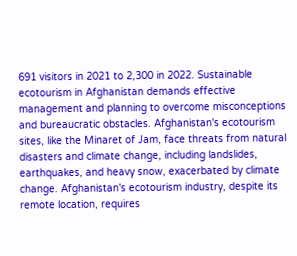691 visitors in 2021 to 2,300 in 2022. Sustainable ecotourism in Afghanistan demands effective management and planning to overcome misconceptions and bureaucratic obstacles. Afghanistan's ecotourism sites, like the Minaret of Jam, face threats from natural disasters and climate change, including landslides, earthquakes, and heavy snow, exacerbated by climate change. Afghanistan's ecotourism industry, despite its remote location, requires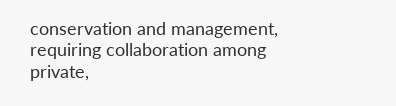conservation and management, requiring collaboration among private,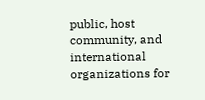public, host community, and international organizations for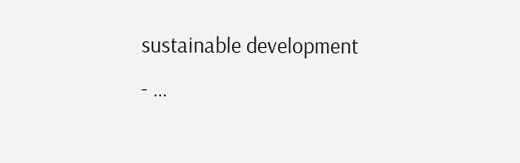sustainable development
- …